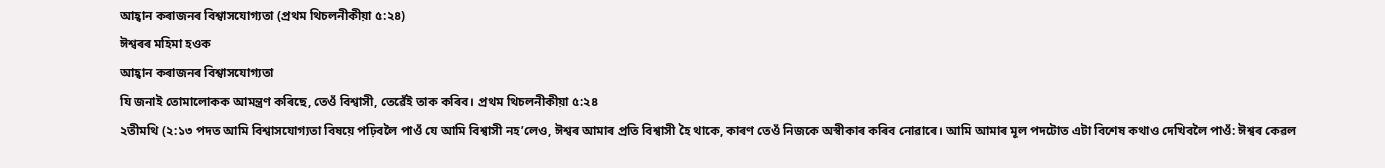আহ্বান কৰাজনৰ বিশ্বাসযোগ্যতা (প্ৰথম থিচলনীকীয়া ৫:২৪)
ঈশ্বৰৰ মহিমা হওক
আহ্বান কৰাজনৰ বিশ্বাসযোগ্যতা
যি জনাই তোমালোকক আমন্ত্ৰণ কৰিছে, তেওঁ বিশ্বাসী, তেৱেঁই তাক কৰিব। প্ৰথম থিচলনীকীয়া ৫:২৪
২তীমথি (২:১৩ পদত আমি বিশ্বাসযোগ্যতা বিষয়ে পঢ়িবলৈ পাওঁ যে আমি বিশ্বাসী নহ’লেও, ঈশ্বৰ আমাৰ প্ৰতি বিশ্বাসী হৈ থাকে, কাৰণ তেওঁ নিজকে অস্বীকাৰ কৰিব নোৱাৰে। আমি আমাৰ মূল পদটোত এটা বিশেষ কথাও দেখিবলৈ পাওঁ: ঈশ্বৰ কেৱল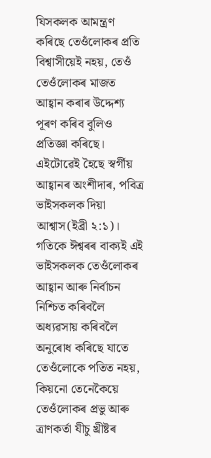যিসকলক আমন্ত্ৰণ কৰিছে তেওঁলোকৰ প্ৰতি বিশ্বাসীয়েই নহয়, তেওঁ তেওঁলোকৰ মাজত আহ্বান কৰাৰ উদ্দেশ্য পূৰণ কৰিব বুলিও প্ৰতিজ্ঞা কৰিছে। এইটোৱেই হৈছে স্বৰ্গীয় আহ্বানৰ অংশীদাৰ, পবিত্ৰ ভাইসকলক দিয়া আশ্বাস(ইব্ৰী ২:১)। গতিকে ঈশ্বৰৰ বাক্যই এই ভাইসকলক তেওঁলোকৰ আহ্বান আৰু নিৰ্বাচন নিশ্চিত কৰিবলৈ অধ্যৱসায় কৰিবলৈ অনুৰোধ কৰিছে যাতে তেওঁলোকে পতিত নহয়, কিয়নো তেনেকৈয়ে তেওঁলোকৰ প্ৰভু আৰু ত্ৰাণকৰ্তা যীচু খ্ৰীষ্টৰ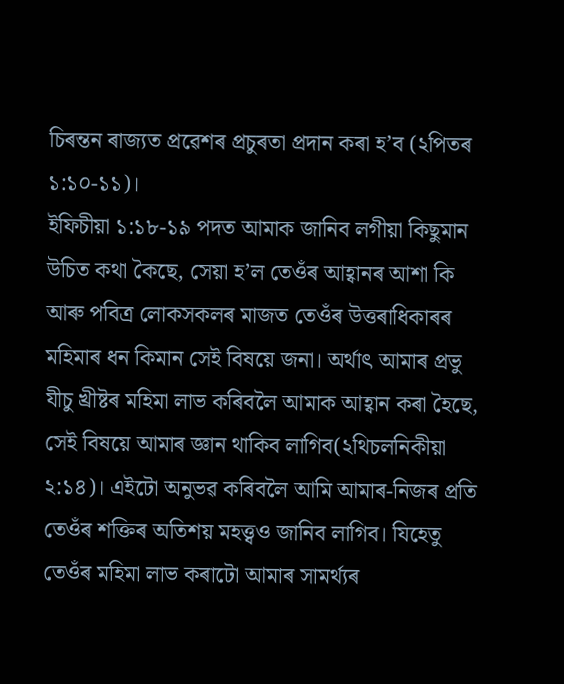চিৰন্তন ৰাজ্যত প্ৰৱেশৰ প্ৰচুৰতা প্ৰদান কৰা হ’ব (২পিতৰ ১:১০-১১)।
ইফিচীয়া ১:১৮-১৯ পদত আমাক জানিব লগীয়া কিছুমান উচিত কথা কৈছে, সেয়া হ’ল তেওঁৰ আহ্বানৰ আশা কি আৰু পবিত্ৰ লোকসকলৰ মাজত তেওঁৰ উত্তৰাধিকাৰৰ মহিমাৰ ধন কিমান সেই বিষয়ে জনা। অৰ্থাৎ আমাৰ প্ৰভু যীচু খ্ৰীষ্টৰ মহিমা লাভ কৰিবলৈ আমাক আহ্বান কৰা হৈছে, সেই বিষয়ে আমাৰ জ্ঞান থাকিব লাগিব(২থিচলনিকীয়া ২:১৪)। এইটো অনুভৱ কৰিবলৈ আমি আমাৰ-নিজৰ প্ৰতি তেওঁৰ শক্তিৰ অতিশয় মহত্ত্বও জানিব লাগিব। যিহেতু তেওঁৰ মহিমা লাভ কৰাটো আমাৰ সামৰ্থ্যৰ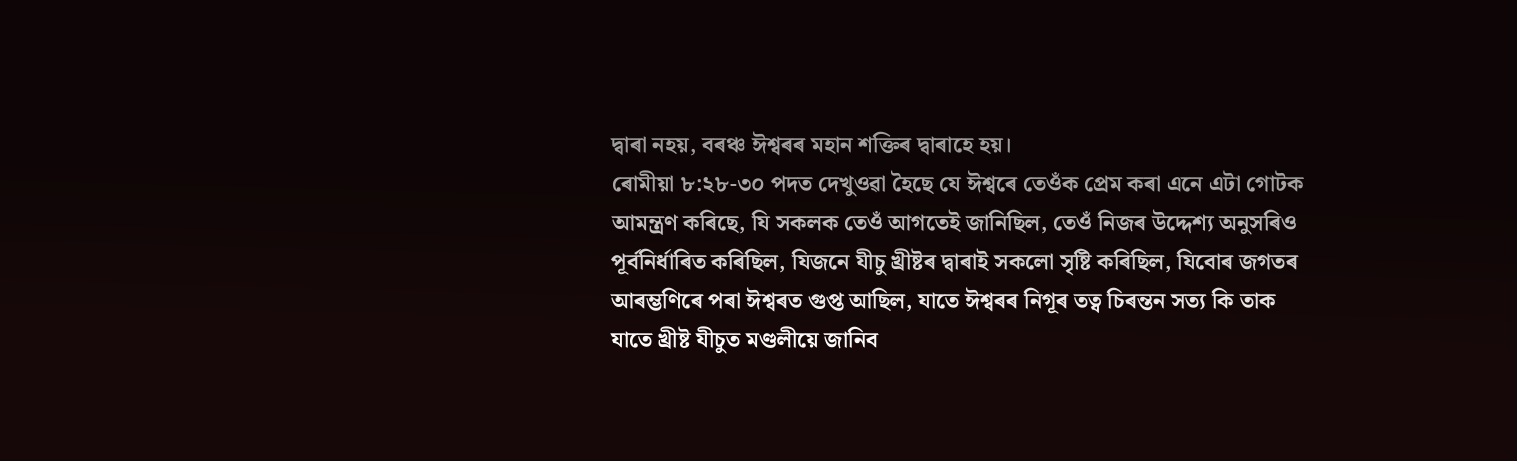দ্বাৰা নহয়, বৰঞ্চ ঈশ্বৰৰ মহান শক্তিৰ দ্বাৰাহে হয়।
ৰোমীয়া ৮:২৮-৩০ পদত দেখুওৱা হৈছে যে ঈশ্বৰে তেওঁক প্ৰেম কৰা এনে এটা গোটক আমন্ত্ৰণ কৰিছে, যি সকলক তেওঁ আগতেই জানিছিল, তেওঁ নিজৰ উদ্দেশ্য অনুসৰিও পূৰ্বনিৰ্ধাৰিত কৰিছিল, যিজনে যীচু খ্ৰীষ্টৰ দ্বাৰাই সকলো সৃষ্টি কৰিছিল, যিবোৰ জগতৰ আৰম্ভণিৰে পৰা ঈশ্বৰত গুপ্ত আছিল, যাতে ঈশ্বৰৰ নিগূৰ তত্ৱ চিৰন্তন সত্য কি তাক যাতে খ্ৰীষ্ট যীচুত মণ্ডলীয়ে জানিব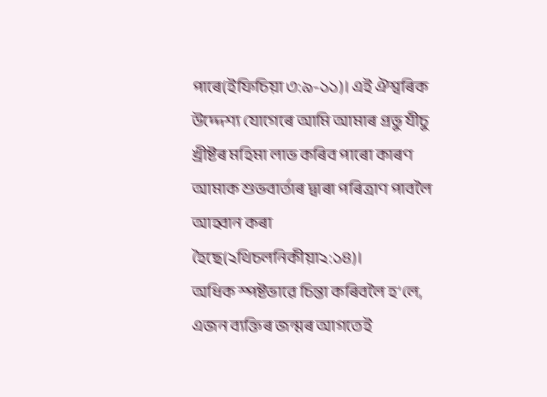পাৰে(ইফিচিয়া ৩:৯-১১)। এই ঐশ্বৰিক উদ্দেশ্য যোগেৰে আমি আমাৰ প্ৰভু যীচু খ্ৰীষ্টৰ মহিমা লাভ কৰিব পাৰো কাৰণ আমাক শুভবাৰ্তাৰ দ্বাৰা পৰিত্ৰাণ পাবলৈ আহ্বান কৰা হৈছে(২থিচলনিকীয়া২:১৪)।
অধিক স্পষ্টভাৱে চিন্তা কৰিবলৈ হ’লে, এজন ব্যক্তিৰ জন্মৰ আগতেই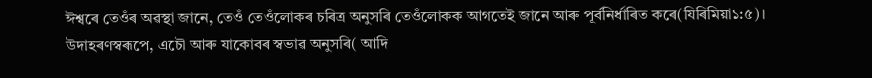ঈশ্বৰে তেওঁৰ অৱস্থা জানে, তেওঁ তেওঁলোকৰ চৰিত্ৰ অনুসৰি তেওঁলোকক আগতেই জানে আৰু পূৰ্বনিৰ্ধাৰিত কৰে(যিৰিমিয়া১:৫)। উদাহৰণস্বৰূপে, এচৌ আৰু যাকোবৰ স্বভাৱ অনুসৰি( আদি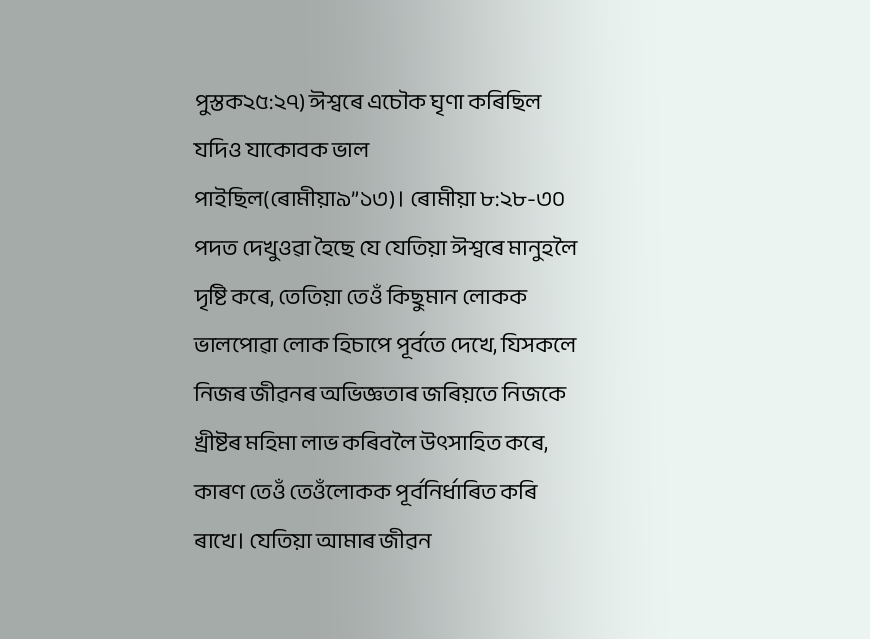পুস্তক২৫:২৭) ঈশ্বৰে এচৌক ঘৃণা কৰিছিল যদিও যাকোবক ভাল পাইছিল(ৰোমীয়া৯”১৩)। ৰোমীয়া ৮:২৮-৩০ পদত দেখুওৱা হৈছে যে যেতিয়া ঈশ্বৰে মানুহলৈ দৃষ্টি কৰে, তেতিয়া তেওঁ কিছুমান লোকক ভালপোৱা লোক হিচাপে পূৰ্বতে দেখে, যিসকলে নিজৰ জীৱনৰ অভিজ্ঞতাৰ জৰিয়তে নিজকে খ্ৰীষ্টৰ মহিমা লাভ কৰিবলৈ উৎসাহিত কৰে, কাৰণ তেওঁ তেওঁলোকক পূৰ্বনিৰ্ধাৰিত কৰি ৰাখে। যেতিয়া আমাৰ জীৱন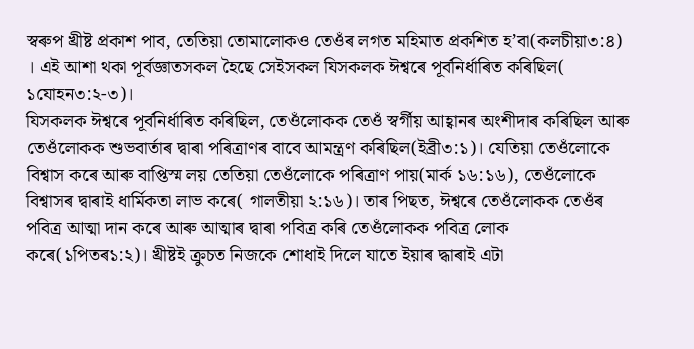স্ৱৰুপ খ্ৰীষ্ট প্ৰকাশ পাব, তেতিয়া তোমালোকও তেওঁৰ লগত মহিমাত প্ৰকশিত হ’বা(কলচীয়া৩:৪) । এই আশা থকা পূৰ্বজ্ঞাতসকল হৈছে সেইসকল যিসকলক ঈশ্বৰে পূৰ্বনিৰ্ধাৰিত কৰিছিল( ১যোহন৩:২-৩)।
যিসকলক ঈশ্বৰে পূৰ্বনিৰ্ধাৰিত কৰিছিল, তেওঁলোকক তেওঁ স্বৰ্গীয় আহ্বানৰ অংশীদাৰ কৰিছিল আৰু তেওঁলোকক শুভবাৰ্তাৰ দ্বাৰা পৰিত্ৰাণৰ বাবে আমন্ত্ৰণ কৰিছিল(ইব্ৰী৩:১)। যেতিয়া তেওঁলোকে বিশ্বাস কৰে আৰু বাপ্তিস্ম লয় তেতিয়া তেওঁলোকে পৰিত্ৰাণ পায়(মাৰ্ক ১৬:১৬), তেওঁলোকে বিশ্বাসৰ দ্বাৰাই ধাৰ্মিকতা লাভ কৰে( গালতীয়া ২:১৬)। তাৰ পিছত, ঈশ্বৰে তেওঁলোকক তেওঁৰ পবিত্ৰ আত্মা দান কৰে আৰু আত্মাৰ দ্বাৰা পবিত্ৰ কৰি তেওঁলোকক পবিত্ৰ লোক কৰে(১পিতৰ১:২)। খ্ৰীষ্টই ক্ৰুচত নিজকে শোধাই দিলে যাতে ইয়াৰ দ্ধাৰাই এটা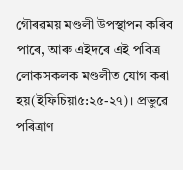গৌৰৱময় মণ্ডলী উপস্থাপন কৰিব পাৰে, আৰু এইদৰে এই পবিত্ৰ লোকসকলক মণ্ডলীত যোগ কৰা হয়(ইফিচিয়া৫:২৫-২৭)। প্ৰভুৱে পৰিত্ৰাণ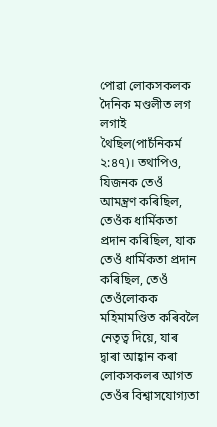পোৱা লোকসকলক দৈনিক মণ্ডলীত লগ লগাই থৈছিল(পাচঁনিকৰ্ম ২:৪৭)। তথাপিও, যিজনক তেওঁ আমন্ত্ৰণ কৰিছিল, তেওঁক ধাৰ্মিকতা প্ৰদান কৰিছিল, যাক তেওঁ ধাৰ্মিকতা প্ৰদান কৰিছিল, তেওঁ তেওঁলোকক মহিমামণ্ডিত কৰিবলৈ নেতৃত্ব দিয়ে, যাৰ দ্বাৰা আহ্বান কৰা লোকসকলৰ আগত তেওঁৰ বিশ্বাসযোগ্যতা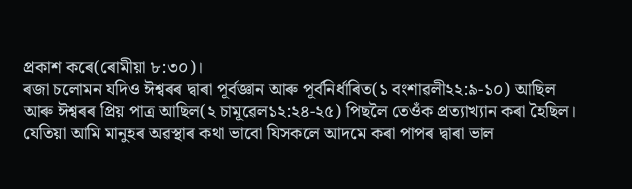প্ৰকাশ কৰে(ৰোমীয়া ৮:৩০)।
ৰজা চলোমন যদিও ঈশ্বৰৰ দ্বাৰা পূৰ্বজ্ঞান আৰু পূৰ্বনিৰ্ধাৰিত(১ বংশাৱলী২২:৯-১০) আছিল আৰু ঈশ্বৰৰ প্ৰিয় পাত্ৰ আছিল(২ চামূৱেল১২:২৪-২৫) পিছলৈ তেওঁক প্ৰত্যাখ্যান কৰা হৈছিল। যেতিয়া আমি মানুহৰ অৱস্থাৰ কথা ভাবো যিসকলে আদমে কৰা পাপৰ দ্বাৰা ভাল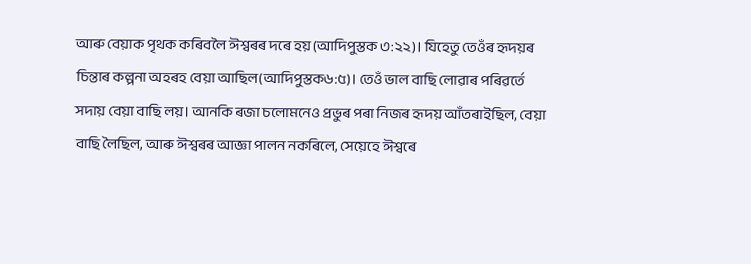আৰু বেয়াক পৃথক কৰিবলৈ ঈশ্বৰৰ দৰে হয় (আদিপুস্তক ৩:২২)। যিহেতু তেওঁৰ হৃদয়ৰ চিন্তাৰ কল্পনা অহৰহ বেয়া আছিল(আদিপুস্তক৬:৫)। তেওঁ ভাল বাছি লোৱাৰ পৰিৱৰ্তে সদায় বেয়া বাছি লয়। আনকি ৰজা চলোমনেও প্ৰভুৰ পৰা নিজৰ হৃদয় আঁতৰাইছিল, বেয়া বাছি লৈছিল, আৰু ঈশ্বৰৰ আজ্ঞা পালন নকৰিলে, সেয়েহে ঈশ্বৰে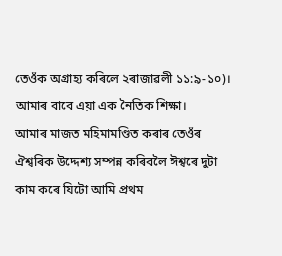তেওঁক অগ্ৰাহ্য কৰিলে ২ৰাজাৱলী ১১:৯-১০)। আমাৰ বাবে এয়া এক নৈতিক শিক্ষা।
আমাৰ মাজত মহিমামণ্ডিত কৰাৰ তেওঁৰ ঐশ্বৰিক উদ্দেশ্য সম্পন্ন কৰিবলৈ ঈশ্বৰে দুটা কাম কৰে যিটো আমি প্ৰথম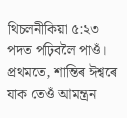থিচলনীকিয়া ৫:২৩ পদত পঢ়িবলৈ পাওঁ। প্ৰথমতে, শান্তিৰ ঈশ্বৰে যাক তেওঁ আমন্ত্ৰন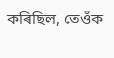কৰিছিল, তেওঁক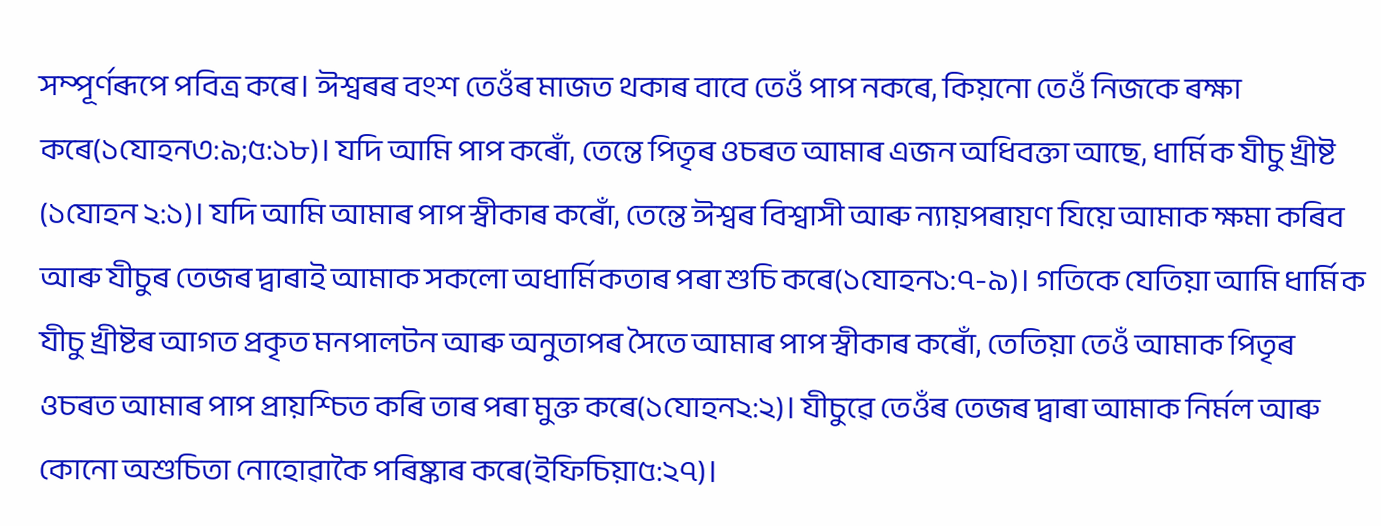সম্পূৰ্ণৰূপে পবিত্ৰ কৰে। ঈশ্বৰৰ বংশ তেওঁৰ মাজত থকাৰ বাবে তেওঁ পাপ নকৰে, কিয়নো তেওঁ নিজকে ৰক্ষা কৰে(১যোহন৩:৯;৫:১৮)। যদি আমি পাপ কৰোঁ, তেন্তে পিতৃৰ ওচৰত আমাৰ এজন অধিবক্তা আছে, ধাৰ্মিক যীচু খ্ৰীষ্ট (১যোহন ২:১)। যদি আমি আমাৰ পাপ স্বীকাৰ কৰোঁ, তেন্তে ঈশ্বৰ বিশ্বাসী আৰু ন্যায়পৰায়ণ যিয়ে আমাক ক্ষমা কৰিব আৰু যীচুৰ তেজৰ দ্বাৰাই আমাক সকলো অধাৰ্মিকতাৰ পৰা শুচি কৰে(১যোহন১:৭-৯)। গতিকে যেতিয়া আমি ধাৰ্মিক যীচু খ্ৰীষ্টৰ আগত প্ৰকৃত মনপালটন আৰু অনুতাপৰ সৈতে আমাৰ পাপ স্বীকাৰ কৰোঁ, তেতিয়া তেওঁ আমাক পিতৃৰ ওচৰত আমাৰ পাপ প্ৰায়শ্চিত কৰি তাৰ পৰা মুক্ত কৰে(১যোহন২:২)। যীচুৱে তেওঁৰ তেজৰ দ্বাৰা আমাক নিৰ্মল আৰু কোনো অশুচিতা নোহোৱাকৈ পৰিষ্কাৰ কৰে(ইফিচিয়া৫:২৭)।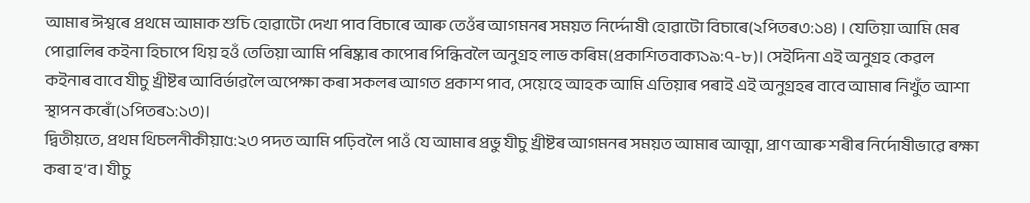আমাৰ ঈশ্বৰে প্ৰথমে আমাক শুচি হোৱাটো দেখা পাব বিচাৰে আৰু তেওঁৰ আগমনৰ সময়ত নিৰ্দ্দোষী হোৱাটো বিচাৰে(২পিতৰ৩:১৪) । যেতিয়া আমি মেৰ পোৱালিৰ কইনা হিচাপে থিয় হওঁ তেতিয়া আমি পৰিষ্কাৰ কাপোৰ পিন্ধিবলৈ অনুগ্ৰহ লাভ কৰিম(প্ৰকাশিতবাক্য১৯:৭-৮)। সেইদিনা এই অনুগ্ৰহ কেৱল কইনাৰ বাবে যীচু খ্ৰীষ্টৰ আবিৰ্ভাৱলৈ অপেক্ষা কৰা সকলৰ আগত প্ৰকাশ পাব, সেয়েহে আহক আমি এতিয়াৰ পৰাই এই অনুগ্ৰহৰ বাবে আমাৰ নিখুঁত আশা স্থাপন কৰোঁ(১পিতৰ১:১৩)।
দ্বিতীয়তে, প্ৰথম থিচলনীকীয়া৫:২৩ পদত আমি পঢ়িবলৈ পাওঁ যে আমাৰ প্ৰভু যীচু খ্ৰীষ্টৰ আগমনৰ সময়ত আমাৰ আত্মা, প্ৰাণ আৰু শৰীৰ নিৰ্দোষীভাৱে ৰক্ষা কৰা হ’ব। যীচু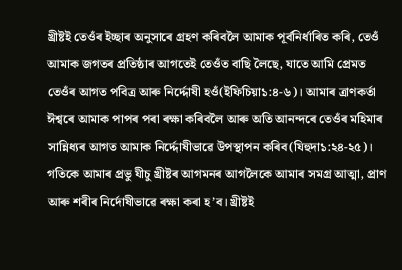খ্ৰীষ্টই তেওঁৰ ইচ্ছাৰ অনুসাৰে গ্ৰহণ কৰিবলৈ আমাক পূৰ্বনিৰ্ধাৰিত কৰি, তেওঁ আমাক জগতৰ প্ৰতিষ্ঠাৰ আগতেই তেওঁত বাছি লৈছে, যাতে আমি প্ৰেমত তেওঁৰ আগত পবিত্ৰ আৰু নিৰ্দ্দোষী হওঁ(ইফিচিয়া১:৪-৬)। আমাৰ ত্ৰাণকৰ্তা ঈশ্বৰে আমাক পাপৰ পৰা ৰক্ষা কৰিবলৈ আৰু অতি আনন্দৰে তেওঁৰ মহিমাৰ সান্নিধ্যৰ আগত আমাক নিৰ্দ্দোষীভাৱে উপস্থাপন কৰিব(যিহুদা১:২৪-২৫)। গতিকে আমাৰ প্ৰভু যীচু খ্ৰীষ্টৰ আগমনৰ আগলৈকে আমাৰ সমগ্ৰ আত্মা, প্ৰাণ আৰু শৰীৰ নিৰ্দোষীভাৱে ৰক্ষা কৰা হ’ব। খ্ৰীষ্টই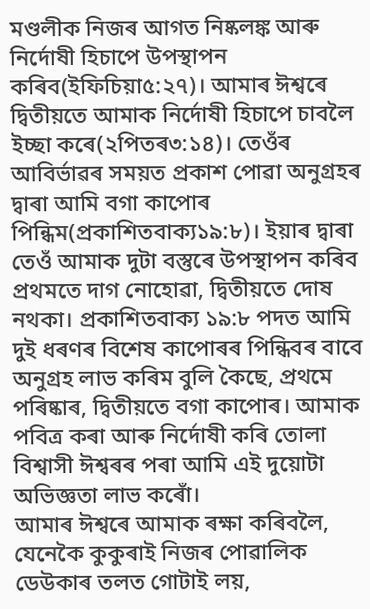মণ্ডলীক নিজৰ আগত নিষ্কলঙ্ক আৰু নিৰ্দোষী হিচাপে উপস্থাপন কৰিব(ইফিচিয়া৫:২৭)। আমাৰ ঈশ্বৰে দ্বিতীয়তে আমাক নিৰ্দোষী হিচাপে চাবলৈ ইচ্ছা কৰে(২পিতৰ৩:১৪)। তেওঁৰ আবিৰ্ভাৱৰ সময়ত প্ৰকাশ পোৱা অনুগ্ৰহৰ দ্বাৰা আমি বগা কাপোৰ পিন্ধিম(প্ৰকাশিতবাক্য১৯:৮)। ইয়াৰ দ্বাৰা তেওঁ আমাক দুটা বস্তুৰে উপস্থাপন কৰিব প্ৰথমতে দাগ নোহোৱা, দ্বিতীয়তে দোষ নথকা। প্ৰকাশিতবাক্য ১৯:৮ পদত আমি দুই ধৰণৰ বিশেষ কাপোৰৰ পিন্ধিবৰ বাবে অনুগ্ৰহ লাভ কৰিম বুলি কৈছে, প্ৰথমে পৰিষ্কাৰ, দ্বিতীয়তে বগা কাপোৰ। আমাক পবিত্ৰ কৰা আৰু নিৰ্দোষী কৰি তোলা বিশ্বাসী ঈশ্বৰৰ পৰা আমি এই দুয়োটা অভিজ্ঞতা লাভ কৰোঁ।
আমাৰ ঈশ্বৰে আমাক ৰক্ষা কৰিবলৈ, যেনেকৈ কুকুৰাই নিজৰ পোৱালিক ডেউকাৰ তলত গোটাই লয়,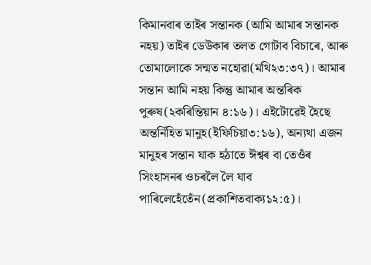কিমানবাৰ তাইৰ সন্তানক (আমি আমাৰ সন্তানক নহয়) তাইৰ ডেউকাৰ তলত গোটাব বিচাৰে, আৰু তোমালোকে সন্মত নহোৱা(মথি২৩:৩৭)। আমাৰ সন্তান আমি নহয় কিন্তু আমাৰ অন্তৰিক পুৰুষ(২কৰিন্তিয়ান ৪:১৬)। এইটোৱেই হৈছে অন্তৰ্নিহিত মানুহ(ইফিচিয়া৩:১৬), অন্যথা এজন মানুহৰ সন্তান যাক হঠাতে ঈশ্বৰ বা তেওঁৰ সিংহাসনৰ ওচৰলৈ লৈ যাব পাৰিলেহেঁতেঁন(প্ৰকাশিতবাক্য১২:৫)।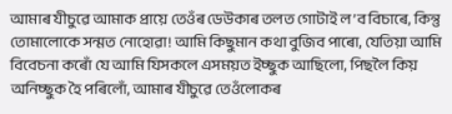আমাৰ যীচুৱে আমাক প্ৰায়ে তেওঁৰ ডেউকাৰ তলত গোটাই ল’ব বিচাৰে, কিন্তু তোমালোকে সন্মত নোহোৱা! আমি কিছুমান কথা বুজিব পাৰো, যেতিয়া আমি বিবেচনা কৰোঁ যে আমি যিসকলে এসময়ত ইচ্ছুক আছিলো, পিছলৈ কিয় অনিচ্ছুক হৈ পৰিলোঁ, আমাৰ যীচুৱে তেওঁলোকৰ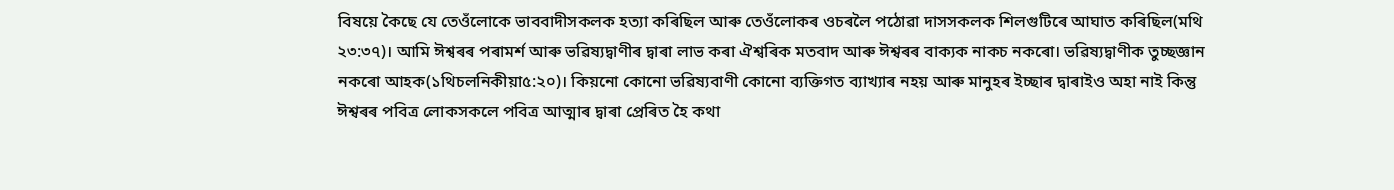বিষয়ে কৈছে যে তেওঁলোকে ভাববাদীসকলক হত্যা কৰিছিল আৰু তেওঁলোকৰ ওচৰলৈ পঠোৱা দাসসকলক শিলগুটিৰে আঘাত কৰিছিল(মথি ২৩:৩৭)। আমি ঈশ্বৰৰ পৰামৰ্শ আৰু ভৱিষ্যদ্বাণীৰ দ্বাৰা লাভ কৰা ঐশ্বৰিক মতবাদ আৰু ঈশ্বৰৰ বাক্যক নাকচ নকৰো। ভৱিষ্যদ্বাণীক তুচ্ছজ্ঞান নকৰো আহক(১থিচলনিকীয়া৫:২০)। কিয়নো কোনো ভৱিষ্যবাণী কোনো ব্যক্তিগত ব্যাখ্যাৰ নহয় আৰু মানুহৰ ইচ্ছাৰ দ্বাৰাইও অহা নাই কিন্তু ঈশ্বৰৰ পবিত্ৰ লোকসকলে পবিত্ৰ আত্মাৰ দ্বাৰা প্ৰেৰিত হৈ কথা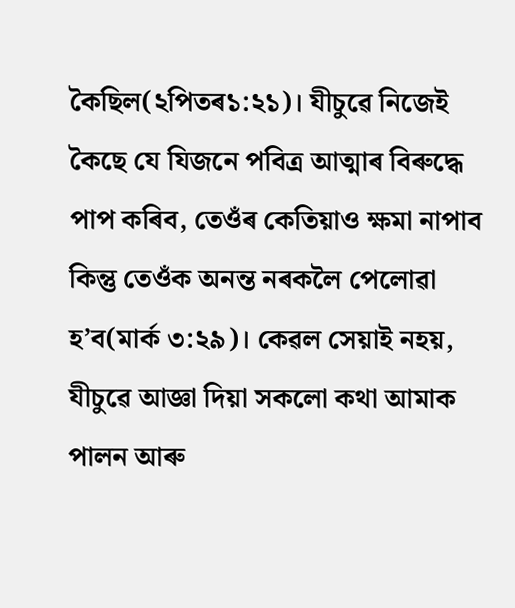কৈছিল(২পিতৰ১:২১)। যীচুৱে নিজেই কৈছে যে যিজনে পবিত্ৰ আত্মাৰ বিৰুদ্ধে পাপ কৰিব, তেওঁৰ কেতিয়াও ক্ষমা নাপাব কিন্তু তেওঁক অনন্ত নৰকলৈ পেলোৱা হ’ব(মাৰ্ক ৩:২৯)। কেৱল সেয়াই নহয়, যীচুৱে আজ্ঞা দিয়া সকলো কথা আমাক পালন আৰু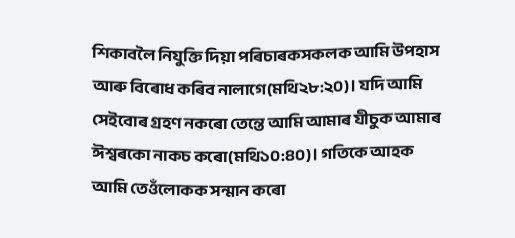শিকাবলৈ নিযুক্তি দিয়া পৰিচাৰকসকলক আমি উপহাস আৰু বিৰোধ কৰিব নালাগে(মথি২৮:২০)। যদি আমি সেইবোৰ গ্ৰহণ নকৰো তেন্তে আমি আমাৰ যীচুক আমাৰ ঈশ্বৰকো নাকচ কৰো(মথি১০:৪০)। গতিকে আহক আমি তেওঁলোকক সন্মান কৰো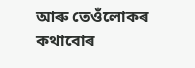আৰু তেওঁলোকৰ কথাবোৰ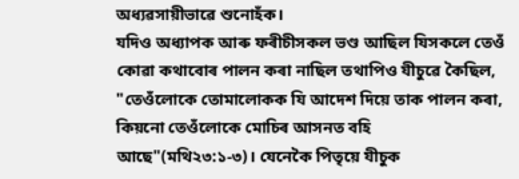অধ্যৱসায়ীভাৱে শুনোহঁক।
যদিও অধ্যাপক আৰু ফৰীচীসকল ভণ্ড আছিল যিসকলে তেওঁ কোৱা কথাবোৰ পালন কৰা নাছিল তথাপিও যীচুৱে কৈছিল, "তেওঁলোকে তোমালোকক যি আদেশ দিয়ে তাক পালন কৰা, কিয়নো তেওঁলোকে মোচিৰ আসনত বহি আছে"(মথি২৩:১-৩)। যেনেকৈ পিতৃয়ে যীচুক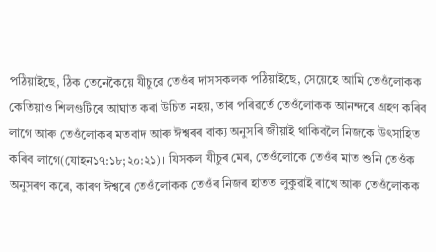পঠিয়াইছে, ঠিক তেনেকৈয়ে যীচুৱে তেওঁৰ দাসসকলক পঠিয়াইছে, সেয়েহে আমি তেওঁলোকক কেতিয়াও শিলগুটিৰে আঘাত কৰা উচিত নহয়, তাৰ পৰিৱৰ্তে তেওঁলোকক আনন্দৰে গ্ৰহণ কৰিব লাগে আৰু তেওঁলোকৰ মতবাদ আৰু ঈশ্বৰৰ বাক্য অনুসৰি জীয়াই থাকিবলৈ নিজকে উৎসাহিত কৰিব লাগে(যোহন১৭:১৮;২০:২১)। যিসকল যীচুৰ মেৰ, তেওঁলোকে তেওঁৰ মাত শুনি তেওঁক অনুসৰণ কৰে, কাৰণ ঈশ্বৰে তেওঁলোকক তেওঁৰ নিজৰ হাতত লুকুৱাই ৰাখে আৰু তেওঁলোকক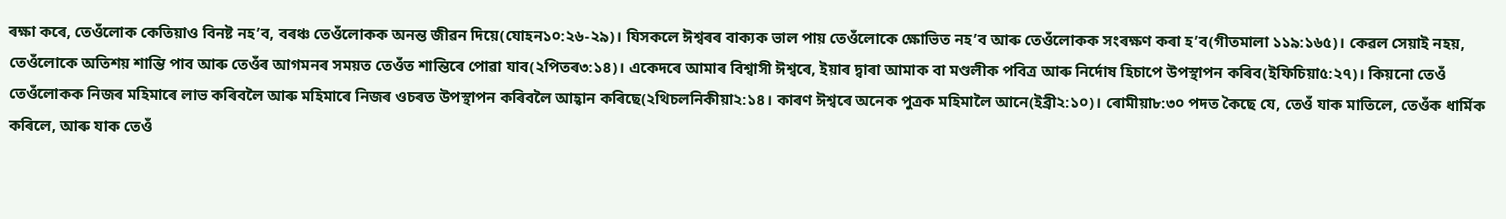ৰক্ষা কৰে, তেওঁলোক কেতিয়াও বিনষ্ট নহ’ব, বৰঞ্চ তেওঁলোকক অনন্ত জীৱন দিয়ে(যোহন১০:২৬-২৯)। যিসকলে ঈশ্বৰৰ বাক্যক ভাল পায় তেওঁলোকে ক্ষোভিত নহ’ব আৰু তেওঁলোকক সংৰক্ষণ কৰা হ’ব(গীতমালা ১১৯:১৬৫)। কেৱল সেয়াই নহয়, তেওঁলোকে অতিশয় শান্তি পাব আৰু তেওঁৰ আগমনৰ সময়ত তেওঁত শান্তিৰে পোৱা যাব(২পিতৰ৩:১৪)। একেদৰে আমাৰ বিশ্বাসী ঈশ্বৰে, ইয়াৰ দ্বাৰা আমাক বা মণ্ডলীক পবিত্ৰ আৰু নিৰ্দোষ হিচাপে উপস্থাপন কৰিব(ইফিচিয়া৫:২৭)। কিয়নো তেওঁ তেওঁলোকক নিজৰ মহিমাৰে লাভ কৰিবলৈ আৰু মহিমাৰে নিজৰ ওচৰত উপস্থাপন কৰিবলৈ আহ্বান কৰিছে(২থিচলনিকীয়া২:১৪। কাৰণ ঈশ্বৰে অনেক পুত্ৰক মহিমালৈ আনে(ইব্ৰী২:১০)। ৰোমীয়া৮:৩০ পদত কৈছে যে, তেওঁ যাক মাতিলে, তেওঁক ধাৰ্মিক কৰিলে, আৰু যাক তেওঁ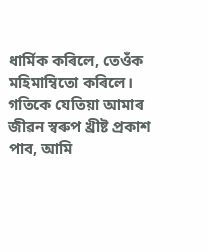ধাৰ্মিক কৰিলে, তেওঁক মহিমাম্বিতো কৰিলে। গতিকে যেতিয়া আমাৰ জীৱন স্ৱৰুপ খ্ৰীষ্ট প্ৰকাশ পাব, আমি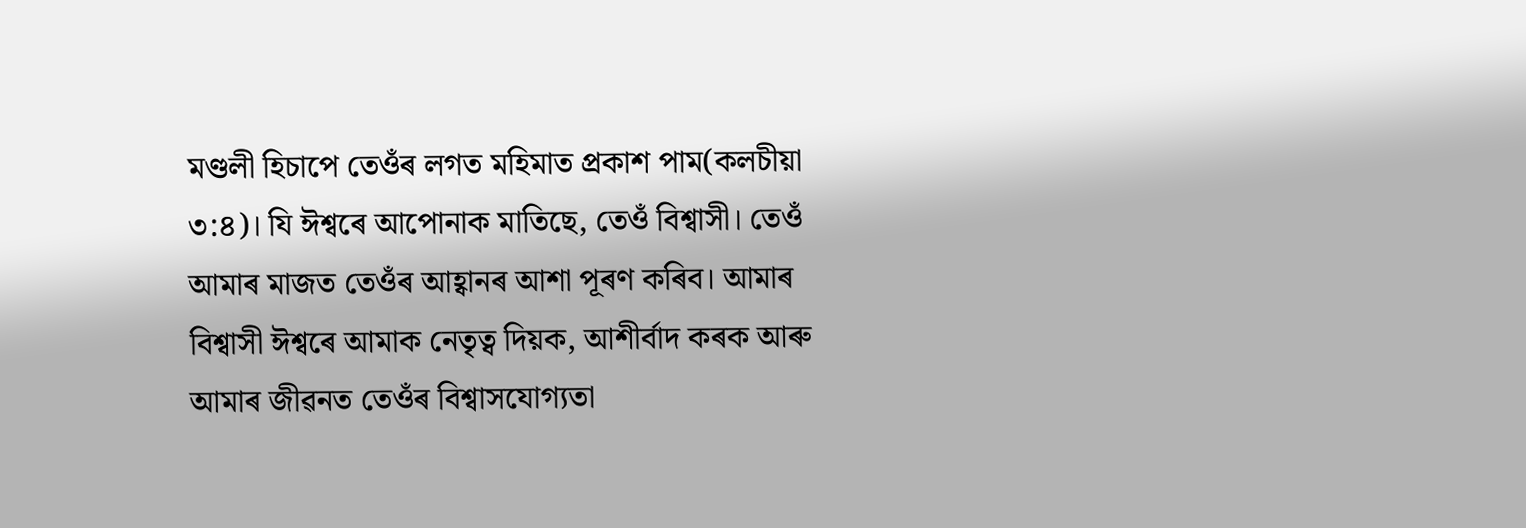মণ্ডলী হিচাপে তেওঁৰ লগত মহিমাত প্ৰকাশ পাম(কলচীয়া ৩:৪)। যি ঈশ্বৰে আপোনাক মাতিছে, তেওঁ বিশ্বাসী। তেওঁ আমাৰ মাজত তেওঁৰ আহ্বানৰ আশা পূৰণ কৰিব। আমাৰ বিশ্বাসী ঈশ্বৰে আমাক নেতৃত্ব দিয়ক, আশীৰ্বাদ কৰক আৰু আমাৰ জীৱনত তেওঁৰ বিশ্বাসযোগ্যতা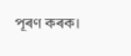পূৰণ কৰক।